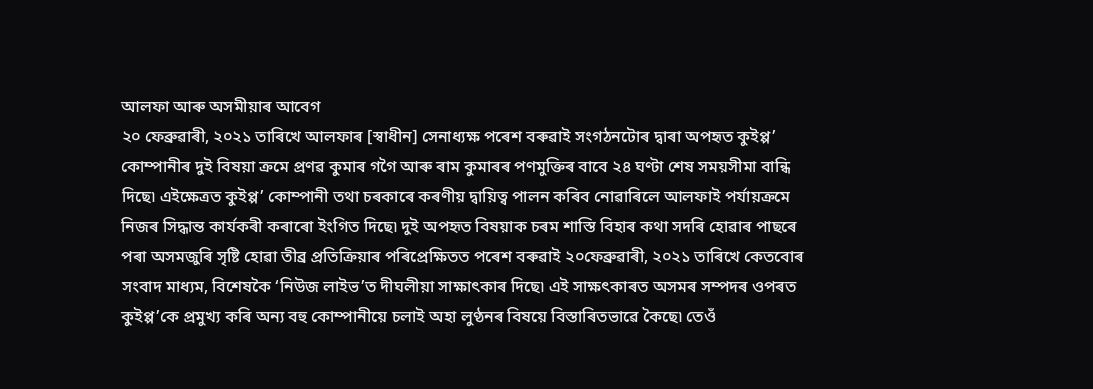আলফা আৰু অসমীয়াৰ আবেগ
২০ ফেব্ৰুৱাৰী, ২০২১ তাৰিখে আলফাৰ [স্বাধীন] সেনাধ্যক্ষ পৰেশ বৰুৱাই সংগঠনটোৰ দ্বাৰা অপহৃত কুইপ্প’ কোম্পানীৰ দুই বিষয়া ক্ৰমে প্ৰণৱ কুমাৰ গগৈ আৰু ৰাম কুমাৰৰ পণমুক্তিৰ বাবে ২৪ ঘণ্টা শেষ সময়সীমা বান্ধি দিছে৷ এইক্ষেত্ৰত কুইপ্প’ কোম্পানী তথা চৰকাৰে কৰণীয় দ্বায়িত্ব পালন কৰিব নোৱাৰিলে আলফাই পৰ্যায়ক্ৰমে নিজৰ সিদ্ধান্ত কাৰ্যকৰী কৰাৰো ইংগিত দিছে৷ দুই অপহৃত বিষয়াক চৰম শাস্তি বিহাৰ কথা সদৰি হোৱাৰ পাছৰে পৰা অসমজুৰি সৃষ্টি হোৱা তীব্ৰ প্ৰতিক্ৰিয়াৰ পৰিপ্ৰেক্ষিতত পৰেশ বৰুৱাই ২০ফেব্ৰুৱাৰী, ২০২১ তাৰিখে কেতবোৰ সংবাদ মাধ্যম, বিশেষকৈ ‘নিউজ লাইভ’ত দীঘলীয়া সাক্ষাৎকাৰ দিছে৷ এই সাক্ষৎকাৰত অসমৰ সম্পদৰ ওপৰত কুইপ্প’কে প্ৰমুখ্য কৰি অন্য বহু কোম্পানীয়ে চলাই অহা লুণ্ঠনৰ বিষয়ে বিস্তাৰিতভাৱে কৈছে৷ তেওঁ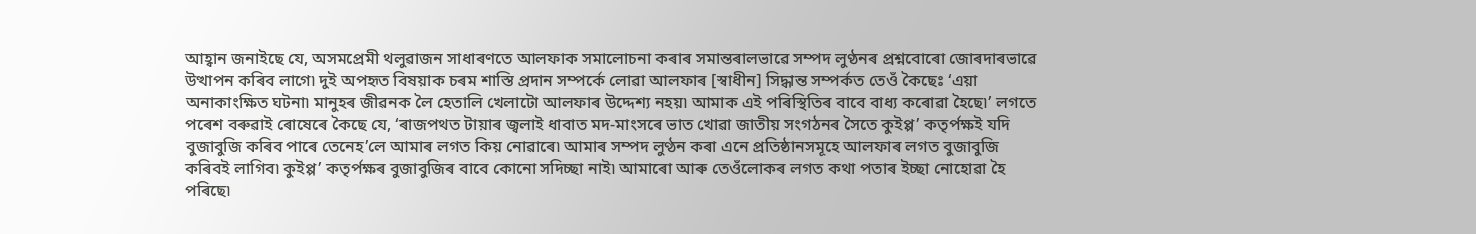আহ্বান জনাইছে যে, অসমপ্ৰেমী থলুৱাজন সাধাৰণতে আলফাক সমালোচনা কৰাৰ সমান্তৰালভাৱে সম্পদ লুণ্ঠনৰ প্ৰশ্নবোৰো জোৰদাৰভাৱে উত্থাপন কৰিব লাগে৷ দুই অপহৃত বিষয়াক চৰম শাস্তি প্ৰদান সম্পৰ্কে লোৱা আলফাৰ [স্বাধীন] সিদ্ধান্ত সম্পৰ্কত তেওঁ কৈছেঃ ‘এয়া অনাকাংক্ষিত ঘটনা৷ মানুহৰ জীৱনক লৈ হেতালি খেলাটো আলফাৰ উদ্দেশ্য নহয়৷ আমাক এই পৰিস্থিতিৰ বাবে বাধ্য কৰোৱা হৈছে৷’ লগতে পৰেশ বৰুৱাই ৰোষেৰে কৈছে যে, ‘ৰাজপথত টায়াৰ জ্বলাই ধাবাত মদ-মাংসৰে ভাত খোৱা জাতীয় সংগঠনৰ সৈতে কুইপ্প’ কতৃৰ্পক্ষই যদি বুজাবুজি কৰিব পাৰে তেনেহ’লে আমাৰ লগত কিয় নোৱাৰে৷ আমাৰ সম্পদ লুণ্ঠন কৰা এনে প্ৰতিষ্ঠানসমূহে আলফাৰ লগত বুজাবুজি কৰিবই লাগিব৷ কুইপ্প’ কতৃৰ্পক্ষৰ বুজাবুজিৰ বাবে কোনো সদিচ্ছা নাই৷ আমাৰো আৰু তেওঁলোকৰ লগত কথা পতাৰ ইচ্ছা নোহোৱা হৈ পৰিছে৷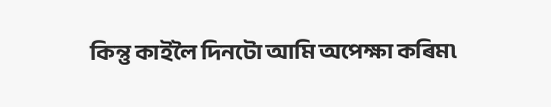কিন্তু কাইলৈ দিনটো আমি অপেক্ষা কৰিম৷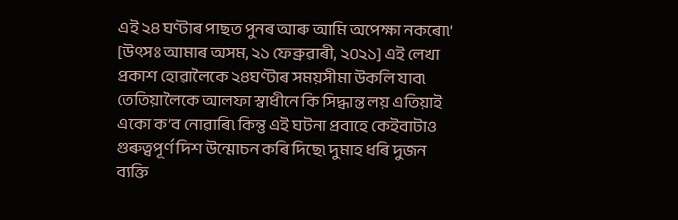এই ২৪ ঘণ্টাৰ পাছত পুনৰ আৰু আমি অপেক্ষা নকৰো৷’
[উৎসঃ আমাৰ অসম, ২১ ফেব্ৰুৱাৰী, ২০২১] এই লেখা প্ৰকাশ হোৱালৈকে ২৪ঘণ্টাৰ সময়সীমা উকলি যাব৷ তেতিয়ালৈকে আলফা স্বাধীনে কি সিদ্ধান্ত লয় এতিয়াই একো ক’ব নোৱাৰি৷ কিন্তু এই ঘটনা প্ৰবাহে কেইবাটাও গুৰুত্বপূৰ্ণ দিশ উন্মোচন কৰি দিছে৷ দুমাহ ধৰি দুজন ব্যক্তি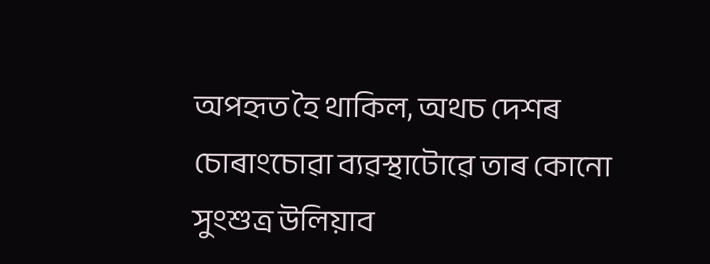অপহৃত হৈ থাকিল, অথচ দেশৰ চোৰাংচোৱা ব্যৱস্থাটোৱে তাৰ কোনো সুংশুত্ৰ উলিয়াব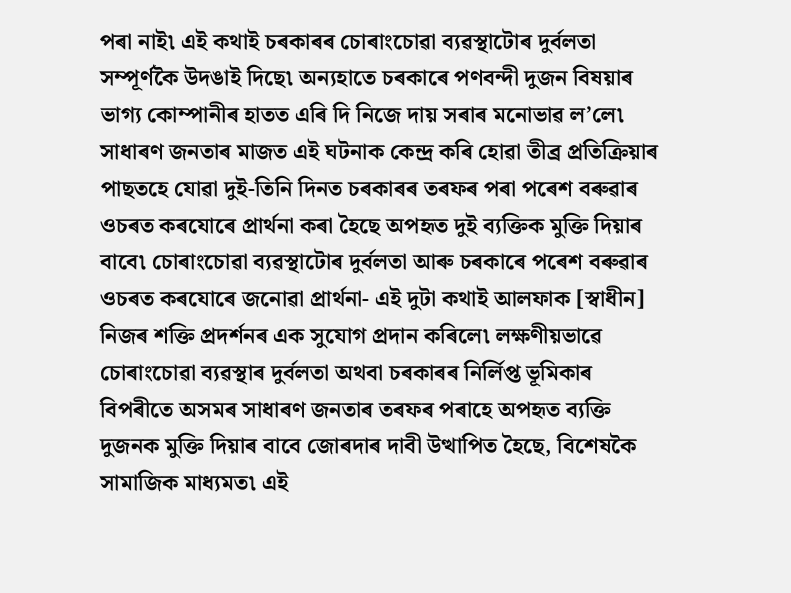পৰা নাই৷ এই কথাই চৰকাৰৰ চোৰাংচোৱা ব্যৱস্থাটোৰ দুৰ্বলতা সম্পূৰ্ণকৈ উদঙাই দিছে৷ অন্যহাতে চৰকাৰে পণবন্দী দুজন বিষয়াৰ ভাগ্য কোম্পানীৰ হাতত এৰি দি নিজে দায় সৰাৰ মনোভাৱ ল’লে৷ সাধাৰণ জনতাৰ মাজত এই ঘটনাক কেন্দ্ৰ কৰি হোৱা তীব্ৰ প্ৰতিক্ৰিয়াৰ পাছতহে যোৱা দুই-তিনি দিনত চৰকাৰৰ তৰফৰ পৰা পৰেশ বৰুৱাৰ ওচৰত কৰযোৰে প্ৰাৰ্থনা কৰা হৈছে অপহৃত দুই ব্যক্তিক মুক্তি দিয়াৰ বাবে৷ চোৰাংচোৱা ব্যৱস্থাটোৰ দুৰ্বলতা আৰু চৰকাৰে পৰেশ বৰুৱাৰ ওচৰত কৰযোৰে জনোৱা প্ৰাৰ্থনা- এই দুটা কথাই আলফাক [স্বাধীন] নিজৰ শক্তি প্ৰদৰ্শনৰ এক সুযোগ প্ৰদান কৰিলে৷ লক্ষণীয়ভাৱে চোৰাংচোৱা ব্যৱস্থাৰ দুৰ্বলতা অথবা চৰকাৰৰ নিৰ্লিপ্ত ভূমিকাৰ বিপৰীতে অসমৰ সাধাৰণ জনতাৰ তৰফৰ পৰাহে অপহৃত ব্যক্তি দুজনক মুক্তি দিয়াৰ বাবে জোৰদাৰ দাবী উত্থাপিত হৈছে, বিশেষকৈ সামাজিক মাধ্যমত৷ এই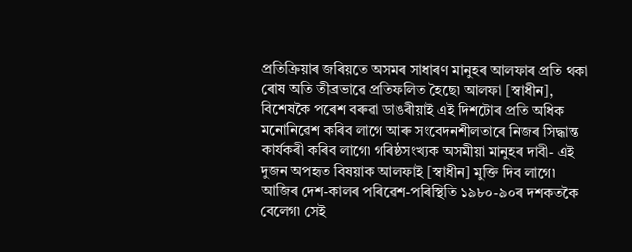প্ৰতিক্ৰিয়াৰ জৰিয়তে অসমৰ সাধাৰণ মানুহৰ আলফাৰ প্ৰতি থকা ৰোষ অতি তীব্ৰভাৱে প্ৰতিফলিত হৈছে৷ আলফা [স্বাধীন], বিশেষকৈ পৰেশ বৰুৱা ডাঙৰীয়াই এই দিশটোৰ প্ৰতি অধিক মনোনিৱেশ কৰিব লাগে আৰু সংবেদনশীলতাৰে নিজৰ সিদ্ধান্ত কাৰ্যকৰী কৰিব লাগে৷ গৰিষ্ঠসংখ্যক অসমীয়া মানুহৰ দাবী- এই দুজন অপহৃত বিষয়াক আলফাই [স্বাধীন] মুক্তি দিব লাগে৷ আজিৰ দেশ-কালৰ পৰিৱেশ-পৰিস্থিতি ১৯৮০-৯০ৰ দশকতকৈ বেলেগ৷ সেই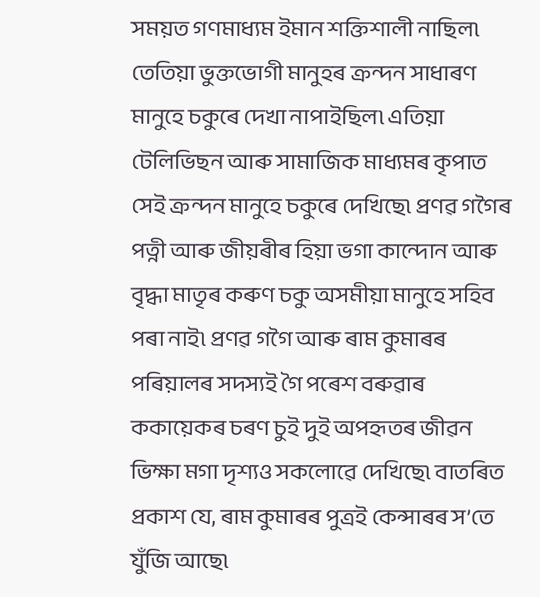সময়ত গণমাধ্যম ইমান শক্তিশালী নাছিল৷ তেতিয়া ভুক্তভোগী মানুহৰ ক্ৰন্দন সাধাৰণ মানুহে চকুৰে দেখা নাপাইছিল৷ এতিয়া টেলিভিছন আৰু সামাজিক মাধ্যমৰ কৃপাত সেই ক্ৰন্দন মানুহে চকুৰে দেখিছে৷ প্ৰণৱ গগৈৰ পত্নী আৰু জীয়ৰীৰ হিয়া ভগা কান্দোন আৰু বৃদ্ধা মাতৃৰ কৰুণ চকু অসমীয়া মানুহে সহিব পৰা নাই৷ প্ৰণৱ গগৈ আৰু ৰাম কুমাৰৰ পৰিয়ালৰ সদস্যই গৈ পৰেশ বৰুৱাৰ ককায়েকৰ চৰণ চুই দুই অপহৃতৰ জীৱন ভিক্ষা মগা দৃশ্যও সকলোৱে দেখিছে৷ বাতৰিত প্ৰকাশ যে, ৰাম কুমাৰৰ পুত্ৰই কেন্সাৰৰ স’তে যুঁজি আছে৷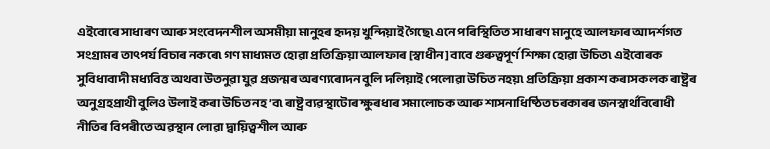এইবোৰে সাধাৰণ আৰু সংবেদনশীল অসমীয়া মানুহৰ হৃদয় খুন্দিয়াই গৈছে৷ এনে পৰিস্থিতিত সাধাৰণ মানুহে আলফাৰ আদৰ্শগত সংগ্ৰামৰ তাৎপৰ্য বিচাৰ নকৰে৷ গণ মাধ্যমত হোৱা প্ৰতিক্ৰিয়া আলফাৰ [স্বাধীন] বাবে গুৰুত্বপূৰ্ণ শিক্ষা হোৱা উচিত৷ এইবোৰক সুবিধাবাদী মধ্যবিত্ত অথবা উতনুৱা যুৱ প্ৰজন্মৰ অৰণ্যৰোদন বুলি দলিয়াই পেলোৱা উচিত নহয়৷ প্ৰতিক্ৰিয়া প্ৰকাশ কৰাসকলক ৰাষ্ট্ৰৰ অনুগ্ৰহপ্ৰাথী বুলিও উলাই কৰা উচিত নহ’ব৷ ৰাষ্ট্ৰ ব্যৱস্থাটোৰ ক্ষুৰধাৰ সমালোচক আৰু শাসনাধিষ্ঠিত চৰকাৰৰ জনস্বাৰ্থবিৰোধী নীতিৰ বিপৰীতে অৱস্থান লোৱা দ্বায়িত্বশীল আৰু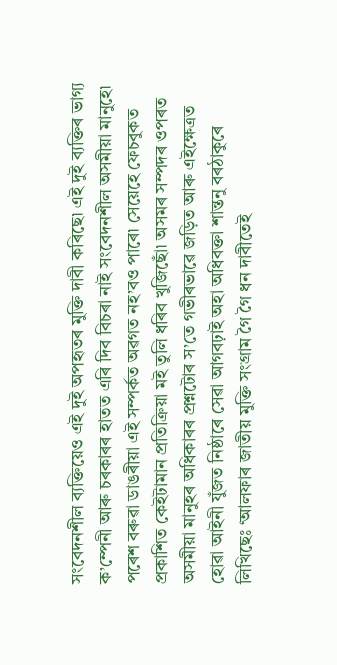সংবেদনশীল ব্যক্তিয়েও এই দুই অপহৃতৰ মুক্তি দাবী কৰিছে৷ এই দুই ব্যক্তিৰ ভাগ্য ক’ম্পেনী আৰু চৰকাৰৰ হাতত এৰি দিব বিচৰা নাই সংবেদনশীল অসমীয়া মানুহে৷ পৰেশ বৰুৱা ডাঙৰীয়া এই সম্পৰ্কত অৱগত নহ’বও পাৰে৷ সেয়েহে ফেচবুকত প্ৰকাশিত কেইটামান প্ৰতিক্ৰিয়া মই তুলি ধৰিব খুজিছোঁ৷ অসমৰ সম্পদৰ ওপৰত অসমীয়া মানুহৰ অধিকাৰৰ প্ৰশ্নটোৰ স’তে গভীৰভাৱে জড়িত আৰু এইক্ষেত্ৰত হোৱা আইনী যুঁজত নিষ্ঠাৰে সেৱা আগবঢ়াই অহা অধিবক্তা শান্তনু বৰঠাকুৰে লিখিছেঃ ‘আলফাৰ জাতীয় মুক্তি সংগ্ৰাম গৈ গৈ ধন দাবীতেই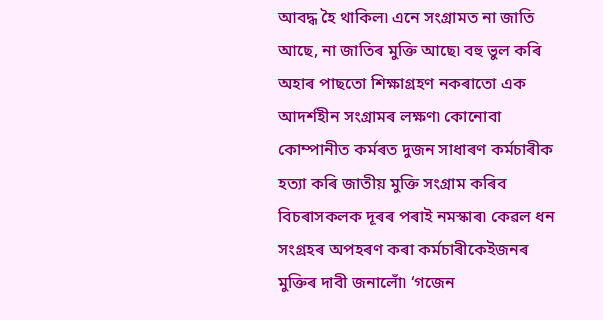আবদ্ধ হৈ থাকিল৷ এনে সংগ্ৰামত না জাতি আছে, না জাতিৰ মুক্তি আছে৷ বহু ভুল কৰি অহাৰ পাছতো শিক্ষাগ্ৰহণ নকৰাতো এক আদৰ্শহীন সংগ্ৰামৰ লক্ষণ৷ কোনোবা কোম্পানীত কৰ্মৰত দুজন সাধাৰণ কৰ্মচাৰীক হত্যা কৰি জাতীয় মুক্তি সংগ্ৰাম কৰিব বিচৰাসকলক দূৰৰ পৰাই নমস্কাৰ৷ কেৱল ধন সংগ্ৰহৰ অপহৰণ কৰা কৰ্মচাৰীকেইজনৰ মুক্তিৰ দাবী জনালোঁ৷ ‘গজেন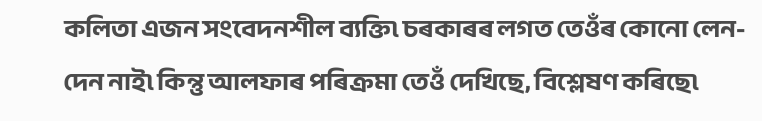কলিতা এজন সংবেদনশীল ব্যক্তি৷ চৰকাৰৰ লগত তেওঁৰ কোনো লেন-দেন নাই৷ কিন্তু আলফাৰ পৰিক্ৰমা তেওঁ দেখিছে, বিশ্লেষণ কৰিছে৷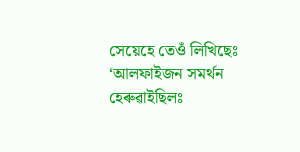সেয়েহে তেওঁ লিখিছেঃ ‘আলফাইজন সমৰ্থন হেৰুৱাইছিলঃ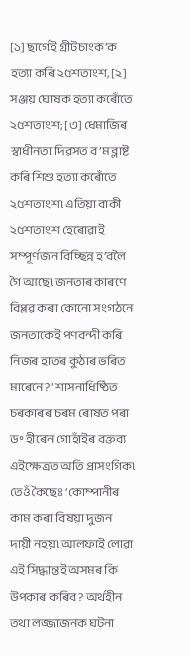[১] ছাৰ্গেই গ্ৰীটচাংক’ক হত্যা কৰি ২৫শতাংশ, [২] সঞ্জয় ঘোষক হত্যা কৰোঁতে ২৫শতাংশ; [৩] ধেমাজিৰ স্বাধীনতা দিৱসত ব’ম ব্লাষ্ট কৰি শিশু হত্যা কৰোঁতে ২৫শতাংশ৷ এতিয়া বাকী ২৫শতাংশ হেৰোৱাই সম্পূৰ্ণজন বিচ্ছিন্ন হ’বলৈ গৈ আছে৷ জনতাৰ কাৰণে বিপ্লৱ কৰা কোনো সংগঠনে জনতাকেই পণবন্দী কৰি নিজৰ হাতৰ কুঠাৰ ভৰিত মাৰেনে?’ শাসনাধিষ্ঠিত চৰকাৰৰ চৰম ৰোষত পৰা ড॰ হীৰেন গোহাঁইৰ বক্তব্য এইক্ষেত্ৰত অতি প্ৰাসংগিক৷ তেওঁ কৈছেঃ ‘কোম্পানীৰ কাম কৰা বিষয়া দুজন দায়ী নহয়৷ আলফাই লোৱা এই সিদ্ধান্তই অসমৰ কি উপকাৰ কৰিব ? অৰ্থহীন তথা লজ্জাজনক ঘটনা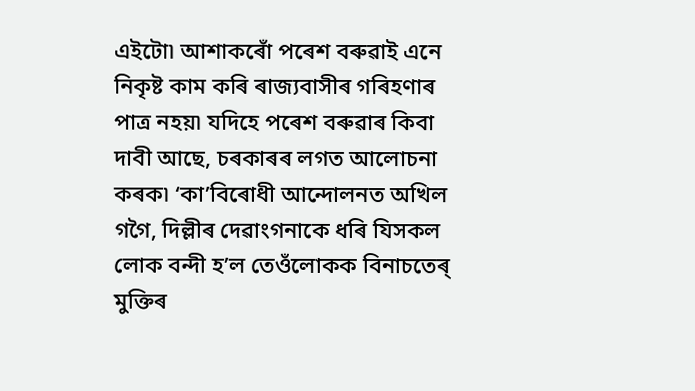এইটো৷ আশাকৰোঁ পৰেশ বৰুৱাই এনে নিকৃষ্ট কাম কৰি ৰাজ্যবাসীৰ গৰিহণাৰ পাত্ৰ নহয়৷ যদিহে পৰেশ বৰুৱাৰ কিবা দাবী আছে, চৰকাৰৰ লগত আলোচনা কৰক৷ ‘কা’বিৰোধী আন্দোলনত অখিল গগৈ, দিল্লীৰ দেৱাংগনাকে ধৰি যিসকল লোক বন্দী হ’ল তেওঁলোকক বিনাচতেৰ্ মুক্তিৰ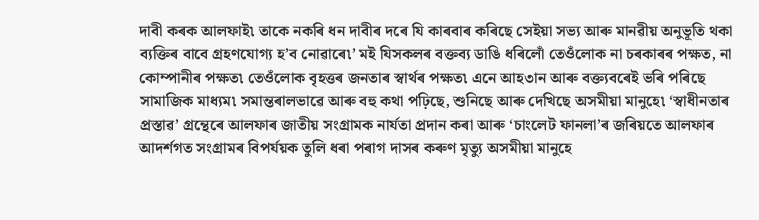দাবী কৰক আলফাই৷ তাকে নকৰি ধন দাবীৰ দৰে যি কাৰবাৰ কৰিছে সেইয়া সভ্য আৰু মানৱীয় অনুভূতি থকা ব্যক্তিৰ বাবে গ্ৰহণযোগ্য হ’ব নোৱাৰে৷’ মই যিসকলৰ বক্তব্য ডাঙি ধৰিলোঁ তেওঁলোক না চৰকাৰৰ পক্ষত, না কোম্পানীৰ পক্ষত৷ তেওঁলোক বৃহত্তৰ জনতাৰ স্বাৰ্থৰ পক্ষত৷ এনে আহ৩ান আৰু বক্ত্যবৰেই ভৰি পৰিছে সামাজিক মাধ্যম৷ সমান্তৰালভাৱে আৰু বহু কথা পঢ়িছে, শুনিছে আৰু দেখিছে অসমীয়া মানুহে৷ ‘স্বাধীনতাৰ প্ৰস্তাৱ’ গ্ৰন্থেৰে আলফাৰ জাতীয় সংগ্ৰামক নাৰ্যতা প্ৰদান কৰা আৰু ‘চাংলেট ফানলা’ৰ জৰিয়তে আলফাৰ আদৰ্শগত সংগ্ৰামৰ বিপৰ্যয়ক তুলি ধৰা পৰাগ দাসৰ কৰুণ মৃত্যু অসমীয়া মানুহে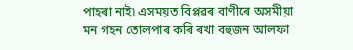পাহৰা নাই৷ এসময়ত বিপ্লৱৰ বাণীৰে অসমীয়া মন গহন তোলপাৰ কৰি ৰখা বহুজন আলফা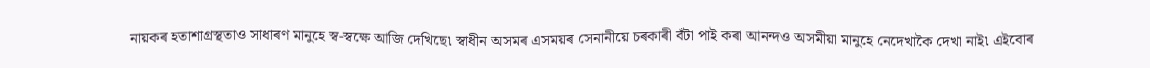নায়কৰ হতাশাগ্ৰস্থতাও সাধাৰণ মানুহে স্ব-স্বক্ষে আজি দেখিছে৷ স্বাধীন অসমৰ এসময়ৰ সেনানীয়ে চৰকাৰী বঁটা পাই কৰা আনন্দও অসমীয়া মানুহে নেদেখাকৈ দেখা নাই৷ এইবোৰ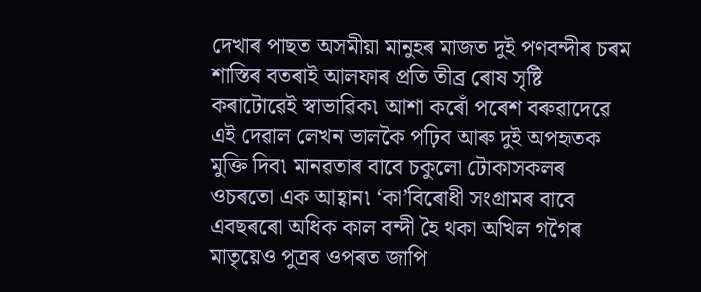দেখাৰ পাছত অসমীয়া মানুহৰ মাজত দুই পণবন্দীৰ চৰম শাস্তিৰ বতৰাই আলফাৰ প্ৰতি তীব্ৰ ৰোষ সৃষ্টি কৰাটোৱেই স্বাভাৱিক৷ আশা কৰোঁ পৰেশ বৰুৱাদেৱে এই দেৱাল লেখন ভালকৈ পঢ়িব আৰু দুই অপহৃতক মুক্তি দিব৷ মানৱতাৰ বাবে চকুলো টোকাসকলৰ ওচৰতো এক আহ্বান৷ ‘কা’বিৰোধী সংগ্ৰামৰ বাবে এবছৰৰো অধিক কাল বন্দী হৈ থকা অখিল গগৈৰ মাতৃয়েও পুত্ৰৰ ওপৰত জাপি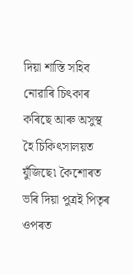দিয়া শাস্তি সহিব নোৱাৰি চিৎকাৰ কৰিছে আৰু অসুস্থ হৈ চিকিৎসালয়ত যুঁজিছে৷ কৈশোৰত ভৰি দিয়া পুত্ৰই পিতৃৰ ওপৰত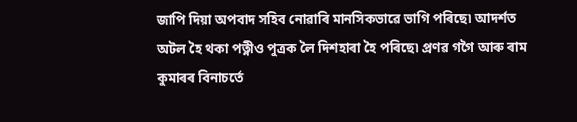জাপি দিয়া অপবাদ সহিব নোৱাৰি মানসিকভাৱে ভাগি পৰিছে৷ আদৰ্শত অটল হৈ থকা পত্নীও পুত্ৰক লৈ দিশহাৰা হৈ পৰিছে৷ প্ৰণৱ গগৈ আৰু ৰাম কুমাৰৰ বিনাচৰ্তে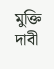মুক্তি দাবী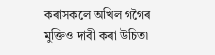কৰাসকলে অখিল গগৈৰ মুক্তিও দাবী কৰা উচিত৷